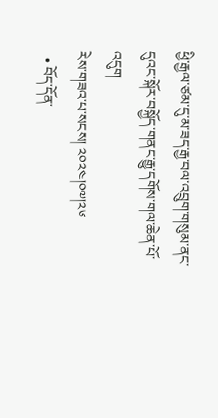ཕྱི་རྒྱལ་ཙམ་དུ་མ་ཟད་རྒྱ་བལ་འབྲུག་གསུམ་ནང་དུའང་སྐོར་བསྐྱོད་གནང་རྒྱུ་དགོས་གལ་ཆེན་པོ་འདུག
རེས་གཟའ་པ་སངས། ༢༠༢༤།༠༧།༢༦
  • བོད་དོན་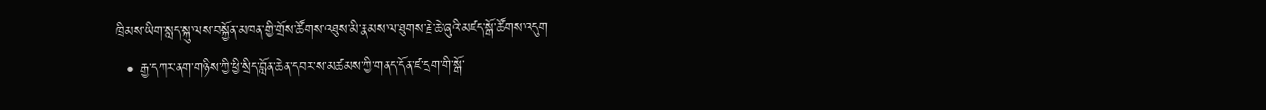ཁྲིམས་ཡིག་སླད་སྐུ་ལས་བསྐྱོན་མཁན་གྱི་གྲོས་ཚོགས་འཐུས་མི་རྣམས་ལ་ཐུགས་རྗེ་ཆེ་ཞུའི་མཛད་སྒོ་ཚོགས་འདུག
  • རྒྱ་དཀར་ནག་གཉིས་ཀྱི་ཕྱི་སྲིད་བློན་ཆེན་དབར་ས་མཚམས་ཀྱི་གནད་དོན་ཛ་དྲག་གི་སྒོ་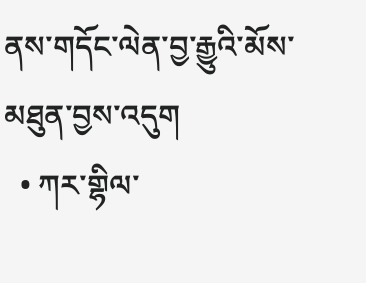ནས་གདོང་ལེན་བྱ་རྒྱུའི་མོས་མཐུན་བྱས་འདུག
  • ཀར་གྷིལ་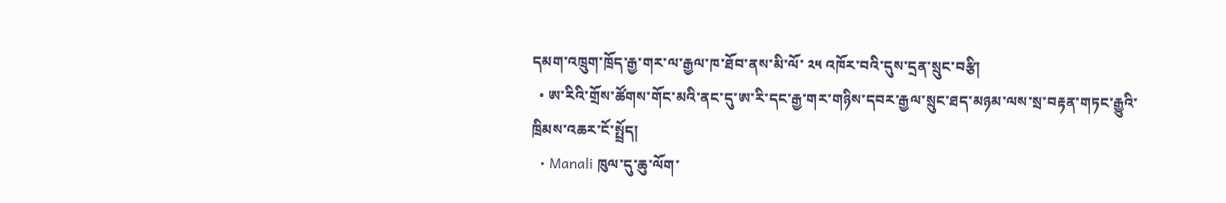དམག་འཁྲུག་ཁྲོད་རྒྱ་གར་ལ་རྒྱལ་ཁ་ཐོབ་ནས་མི་ལོ་ ༢༥ འཁོར་བའི་དུས་དྲན་སྲུང་བརྩི།
  • ཨ་རིའི་གྲོས་ཚོགས་གོང་མའི་ནང་དུ་ཨ་རི་དང་རྒྱ་གར་གཉིས་དབར་རྒྱལ་སྲུང་ཐད་མཉམ་ལས་སྲ་བརྟན་གཏང་རྒྱུའི་ཁྲིམས་འཆར་ངོ་སྤྲོད།
  • Manali ཁུལ་དུ་ཆུ་ལོག་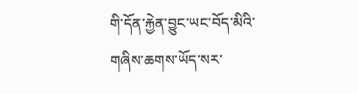གི་དོན་རྐྱེན་བྱུང་ཡང་བོད་མིའི་གཞིས་ཆགས་ཡོད་སར་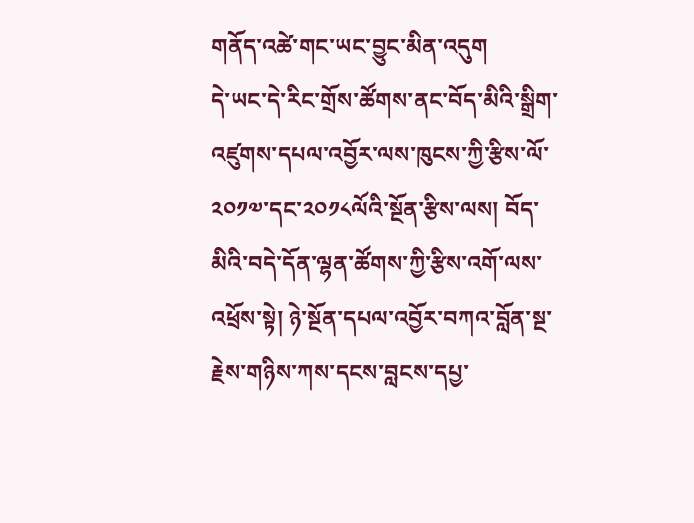གནོད་འཚེ་གང་ཡང་བྱུང་མིན་འདུག
དེ་ཡང་དེ་རིང་གྲོས་ཚོགས་ནང་བོད་མིའི་སྒྲིག་འཛུགས་དཔལ་འབྱོར་ལས་ཁུངས་ཀྱི་རྩིས་ལོ་༢༠༡༧་དང་༢༠༡༨ལོའི་སྔོན་རྩིས་ལས། བོད་མིའི་བདེ་དོན་ལྷན་ཚོགས་ཀྱི་རྩིས་འགོ་ལས་འཕྲོས་སྟེ། ཉེ་སྔོན་དཔལ་འབྱོར་བཀའ་བློན་སྔ་རྗེས་གཉིས་ཀས་དངས་བླངས་དཔྱ་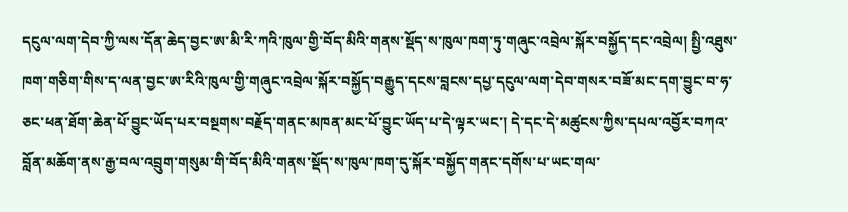དངུལ་ལག་དེབ་ཀྱི་ལས་དོན་ཆེད་བྱང་ཨ་མི་རི་ཀའི་ཁུལ་གྱི་བོད་མིའི་གནས་སྡོད་ས་ཁུལ་ཁག་ཏུ་གཞུང་འབྲེལ་སྐོར་བསྐྱོད་དང་འབྲེལ། སྤྱི་འཐུས་ཁག་གཅིག་གིས་ད་ལན་བྱང་ཨ་རིའི་ཁུལ་གྱི་གཞུང་འབྲེལ་སྐོར་བསྐྱོད་བརྒྱུད་དངས་བླངས་དཔྱ་དངུལ་ལག་དེབ་གསར་བཟོ་མང་དག་བྱུང་བ་ཧ་ཅང་ཕན་ཐོག་ཆེན་པོ་བྱུང་ཡོད་པར་བསྔགས་བརྗོད་གནང་མཁན་མང་པོ་བྱུང་ཡོད་པ་དེ་ལྟར་ཡང་། དེ་དང་དེ་མཚུངས་ཀྱིས་དཔལ་འབྱོར་བཀའ་བློན་མཆོག་ནས་རྒྱ་བལ་འབྲུག་གསུམ་གི་བོད་མིའི་གནས་སྡོད་ས་ཁུལ་ཁག་དུ་སྐོར་བསྐྱོད་གནང་དགོས་པ་ཡང་གལ་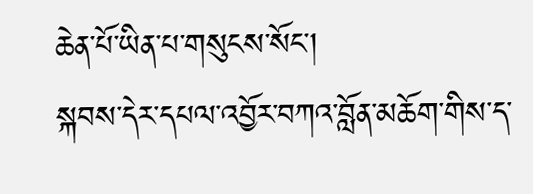ཆེན་པོ་ཡིན་པ་གསུངས་སོང་།
སྐབས་དེར་དཔལ་འབྱོར་བཀའ་བློན་མཆོག་གིས་ད་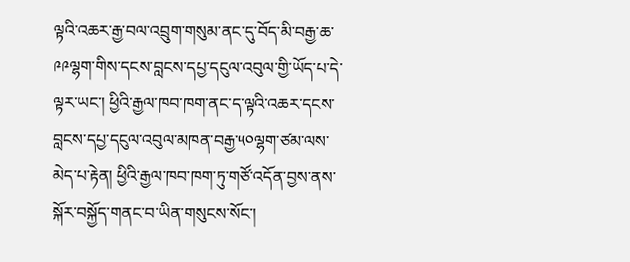ལྟའི་འཆར་རྒྱ་བལ་འབྲུག་གསུམ་ནང་དུ་བོད་མི་བརྒྱ་ཆ་༩༩ལྷག་གིས་དངས་བླངས་དཔྱ་དངུལ་འབུལ་གྱི་ཡོད་པ་དེ་ལྟར་ཡང་། ཕྱིའི་རྒྱལ་ཁབ་ཁག་ནང་ད་ལྟའི་འཆར་དངས་བླངས་དཔྱ་དངུལ་འབུལ་མཁན་བརྒྱ་༥༠ལྷག་ཙམ་ལས་མེད་པ་རྟེན། ཕྱིའི་རྒྱལ་ཁབ་ཁག་ཏུ་གཙོ་འདོན་བྱས་ནས་སྐོར་བསྐྱོད་གནང་བ་ཡིན་གསུངས་སོང་།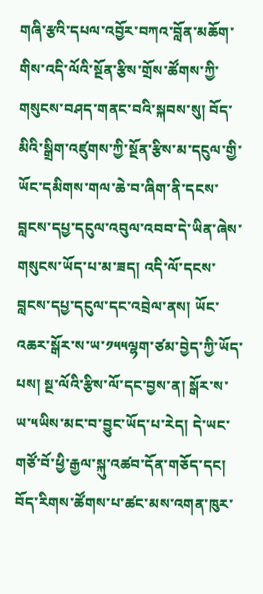གཞི་རྩའི་དཔལ་འབྱོར་བཀའ་བློན་མཆོག་གིས་འདི་ལོའི་སྔོན་རྩིས་གྲོས་ཚོགས་ཀྱི་གསུངས་བཤད་གནང་བའི་སྐབས་སུ། བོད་མིའི་སྒྲིག་འཛུགས་ཀྱི་སྔོན་རྩིས་མ་དངུལ་གྱི་ཡོང་དམིགས་གལ་ཆེ་བ་ཞིག་ནི་དངས་བླངས་དཔྱ་དངུལ་འབུལ་འབབ་དེ་ཡིན་ཞེས་གསུངས་ཡོད་པ་མ་ཟད། འདི་ལོ་དངས་བླངས་དཔྱ་དངུལ་དང་འབྲེལ་ནས། ཡོང་འཆར་སྒོར་ས་ཡ་༡༥༥ལྷག་ཙམ་བྱེད་ཀྱི་ཡོད་པས། སྔ་ལོའི་རྩིས་ལོ་དང་བྱས་ན། སྒོར་ས་ཡ་༥ཡིས་མང་བ་བྱུང་ཡོད་པ་རེད། དེ་ཡང་གཙོ་བོ་ཕྱི་རྒྱལ་སྐུ་འཚབ་དོན་གཅོད་དང། བོད་རིགས་ཚོགས་པ་ཚང་མས་འགན་ཁུར་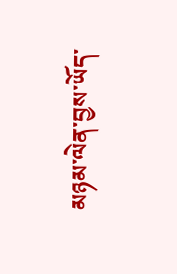མཉམ་ལེན་བྱས་ཡོད་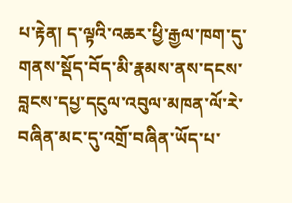པ་རྟེན། ད་ལྟའི་འཆར་ཕྱི་རྒྱལ་ཁག་དུ་གནས་སྡོད་བོད་མི་རྣམས་ནས་དངས་བླངས་དཔྱ་དངུལ་འབུལ་མཁན་ལོ་རེ་བཞིན་མང་དུ་འགྲོ་བཞིན་ཡོད་པ་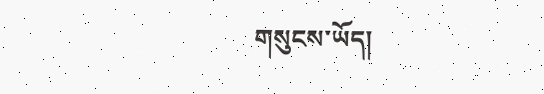གསུངས་ཡོད།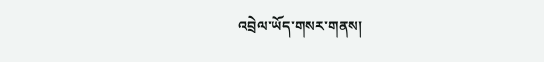འབྲེལ་ཡོད་གསར་གནས།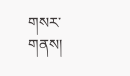གསར་གནས།